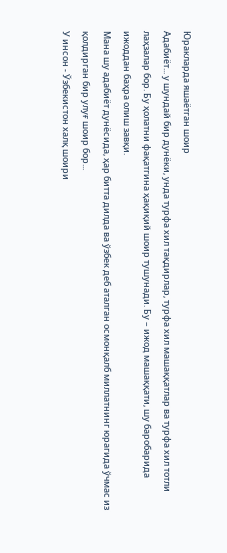Юракларда яшаётган шоир
Адабиёт... у шундай бир дунёки, унда турфа хил тақдирлар, турфа хил машаққатлар ва турфа хил тотли лаҳзалар бор. Бу ҳолатни фақатгина ҳақиқий шоир тушунади. Бу – ижод машаққати, шу баробарида ижоддан баҳра олиш завқи.
Мана шу адабиёт дунёсида, ҳар битта дилда ва ўзбек деб аталган осмонқалб миллатнинг юрагида ўчмас из қолдирган бир улуғ шоир бор...
У инсон - Ўзбекистон халқ шоири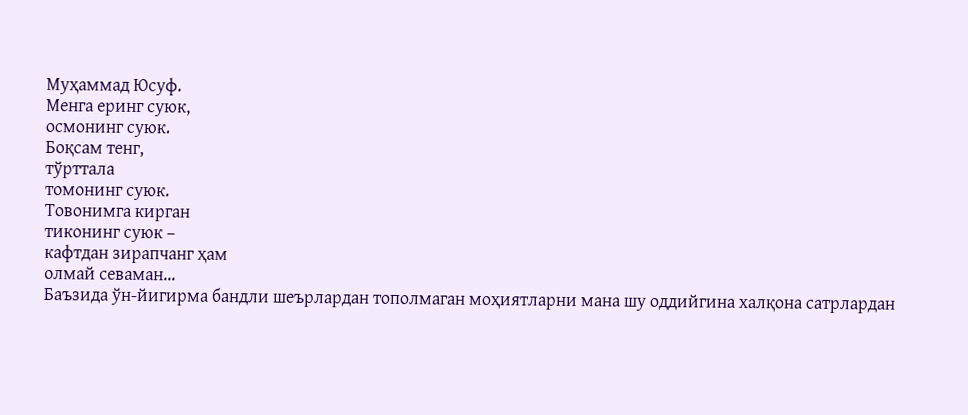Муҳаммад Юсуф.
Менга еринг суюк,
осмонинг суюк.
Боқсам тенг,
тўрттала
томонинг суюк.
Товонимга кирган
тиконинг суюк –
кафтдан зирапчанг ҳам
олмай севаман...
Баъзида ўн-йигирма бандли шеърлардан тополмаган моҳиятларни мана шу оддийгина халқона сатрлардан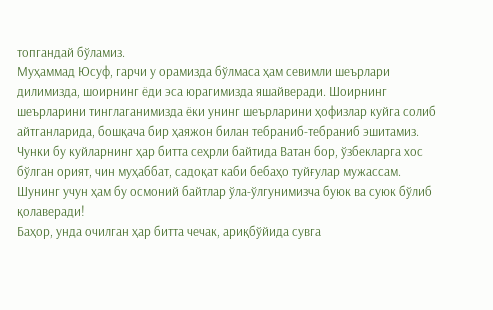топгандай бўламиз.
Муҳаммад Юсуф, гарчи у орамизда бўлмаса ҳам севимли шеърлари дилимизда, шоирнинг ёди эса юрагимизда яшайверади. Шоирнинг шеърларини тинглаганимизда ёки унинг шеърларини ҳофизлар куйга солиб айтганларида, бошқача бир ҳаяжон билан тебраниб-тебраниб эшитамиз. Чунки бу куйларнинг ҳар битта сеҳрли байтида Ватан бор, ўзбекларга хос бўлган орият, чин муҳаббат, садоқат каби бебаҳо туйғулар мужассам. Шунинг учун ҳам бу осмоний байтлар ўла-ўлгунимизча буюк ва суюк бўлиб қолаверади!
Баҳор, унда очилган ҳар битта чечак, ариқбўйида сувга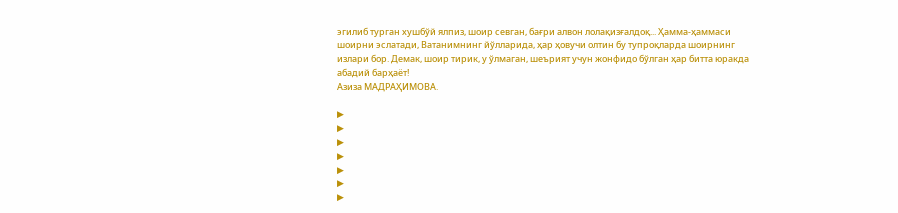эгилиб турган хушбўй ялпиз, шоир севган, бағри алвон лолақизғалдоқ... Ҳамма-ҳаммаси шоирни эслатади, Ватанимнинг йўлларида, ҳар ҳовучи олтин бу тупроқларда шоирнинг излари бор. Демак, шоир тирик, у ўлмаган, шеърият учун жонфидо бўлган ҳар битта юракда абадий барҳаёт!
Азиза МАДРАҲИМОВА.

▶
▶
▶
▶
▶
▶
▶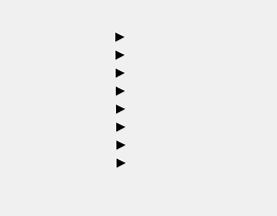▶
▶
▶
▶
▶
▶
▶
▶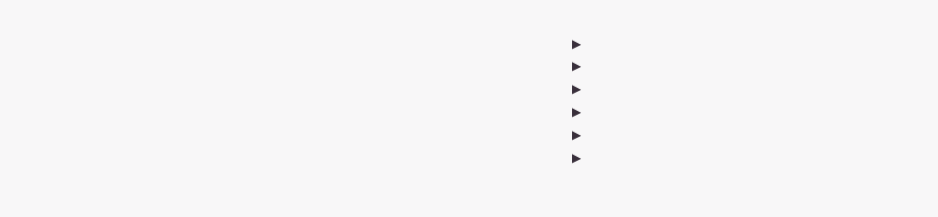▶
▶
▶
▶
▶
▶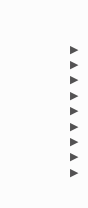▶
▶
▶
▶
▶
▶
▶
▶
▶